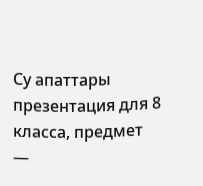Су апаттары презентация для 8 класса, предмет —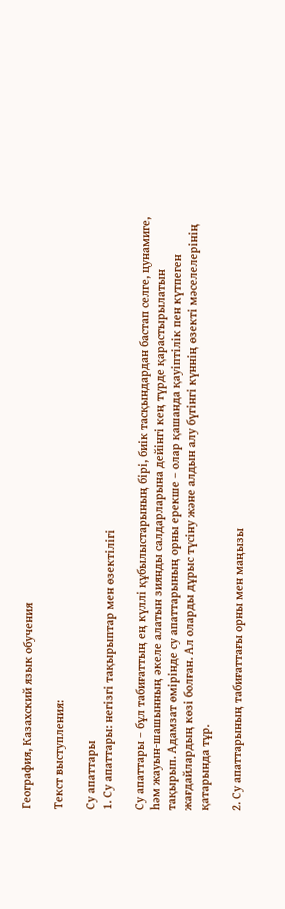География, Казахский язык обучения

Текст выступления:

Су апаттары
1. Су апаттары: негізгі тақырыптар мен өзектілігі

Су апаттары – бұл табиғаттың ең күллі құбылыстарының бірі, биік тасқындардан бастап селге, цунамиге, һәм жауын-шашынның әкеле алатын зиянды салдарларына дейінгі кең түрде қарастырылатын тақырып. Адамзат өмірінде су апаттарының орны ерекше – олар қашанда қауіптілік пен күтпеген жағдайлардың көзі болған. Ал оларды дұрыс түсіну және алдын алу бүгінгі күннің өзекті мәселелерінің қатарында тұр.

2. Су апаттарының табиғаттағы орны мен маңызы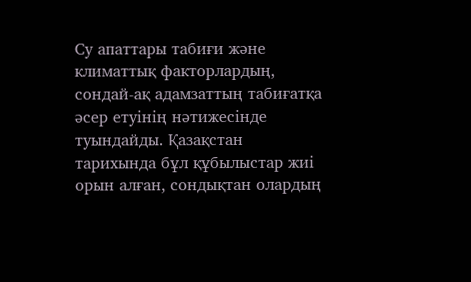Су апаттары табиғи және климаттық факторлардың, сондай-ақ адамзаттың табиғатқа әсер етуінің нәтижесінде туындайды. Қазақстан тарихында бұл құбылыстар жиі орын алған, сондықтан олардың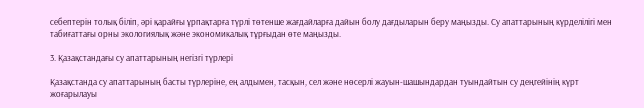себептерін толық біліп, әрі қарайғы ұрпақтарға түрлі төтенше жағдайларға дайын болу дағдыларын беру маңызды. Су апаттарының күрделілігі мен табиғаттағы орны экологиялық және экономикалық тұрғыдан өте маңызды.

3. Қазақстандағы су апаттарының негізгі түрлері

Қазақстанда су апаттарының басты түрлеріне, ең алдымен, тасқын, сел және нөсерлі жауын-шашындардан туындайтын су деңгейінің күрт жоғарылауы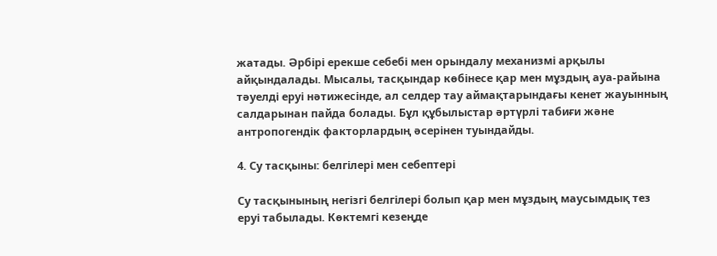жатады. Әрбірі ерекше себебі мен орындалу механизмі арқылы айқындалады. Мысалы, тасқындар көбінесе қар мен мұздың ауа-райына тәуелді еруі нәтижесінде, ал селдер тау аймақтарындағы кенет жауынның салдарынан пайда болады. Бұл құбылыстар әртүрлі табиғи және антропогендік факторлардың әсерінен туындайды.

4. Су тасқыны: белгілері мен себептері

Су тасқынының негізгі белгілері болып қар мен мұздың маусымдық тез еруі табылады. Көктемгі кезеңде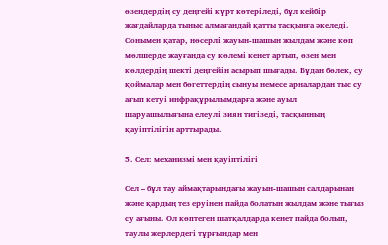өзендердің су деңгейі күрт көтеріледі, бұл кейбір жағдайларда тыныс алмағандай қатты тасқынға әкеледі. Сонымен қатар, нөсерлі жауын-шашын жылдам және көп мөлшерде жауғанда су көлемі кенет артып, өзен мен көлдердің шекті деңгейін асырып шығады. Бұдан бөлек, су қоймалар мен бөгеттердің сынуы немесе арналардан тыс су ағып кетуі инфрақұрылымдарға және ауыл шаруашылығына елеулі зиян тигізеді, тасқынның қауіптілігін арттырады.

5. Сел: механизмі мен қауіптілігі

Сел – бұл тау аймақтарындағы жауын-шашын салдарынан және қардың тез еруінен пайда болатын жылдам және тығыз су ағыны. Ол көптеген шатқалдарда кенет пайда болып, таулы жерлердегі тұрғындар мен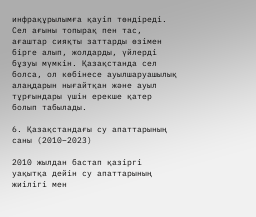инфрақұрылымға қауіп төндіреді. Сел ағыны топырақ пен тас, ағаштар сияқты заттарды өзімен бірге алып, жолдарды, үйлерді бұзуы мүмкін. Қазақстанда сел болса, ол көбінесе ауылшаруашылық алаңдарын нығайтқан және ауыл тұрғындары үшін ерекше қатер болып табылады.

6. Қазақстандағы су апаттарының саны (2010–2023)

2010 жылдан бастап қазіргі уақытқа дейін су апаттарының жиілігі мен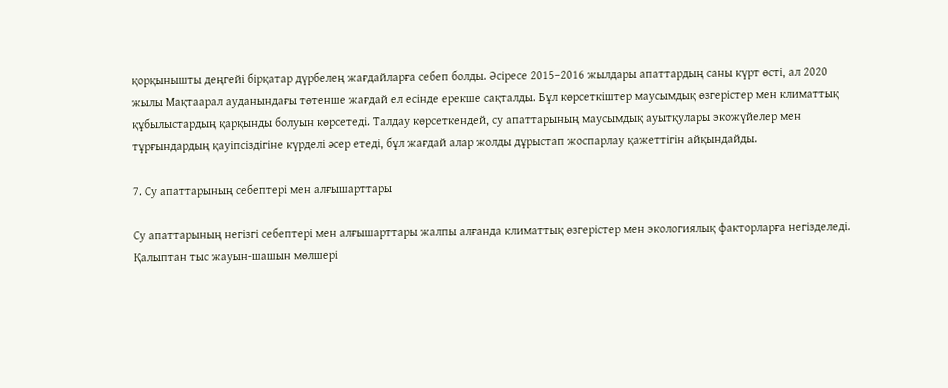қорқынышты деңгейі бірқатар дүрбелең жағдайларға себеп болды. Әсіресе 2015–2016 жылдары апаттардың саны күрт өсті, ал 2020 жылы Мақтаарал ауданындағы төтенше жағдай ел есінде ерекше сақталды. Бұл көрсеткіштер маусымдық өзгерістер мен климаттық құбылыстардың қарқынды болуын көрсетеді. Талдау көрсеткендей, су апаттарының маусымдық ауытқулары экожүйелер мен тұрғындардың қауіпсіздігіне күрделі әсер етеді, бұл жағдай алар жолды дұрыстап жоспарлау қажеттігін айқындайды.

7. Су апаттарының себептері мен алғышарттары

Су апаттарының негізгі себептері мен алғышарттары жалпы алғанда климаттық өзгерістер мен экологиялық факторларға негізделеді. Қалыптан тыс жауын-шашын мөлшері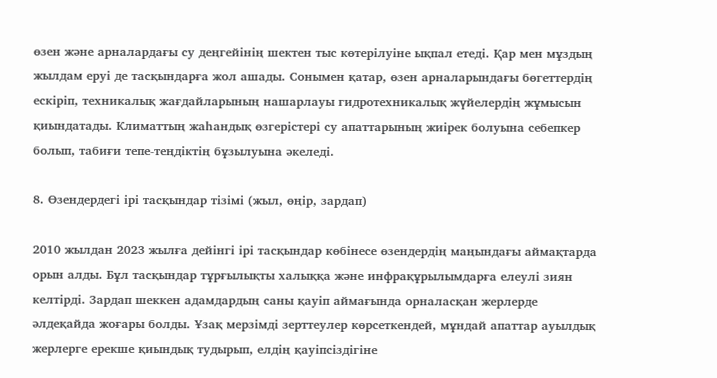өзен және арналардағы су деңгейінің шектен тыс көтерілуіне ықпал етеді. Қар мен мұздың жылдам еруі де тасқындарға жол ашады. Сонымен қатар, өзен арналарындағы бөгеттердің ескіріп, техникалық жағдайларының нашарлауы гидротехникалық жүйелердің жұмысын қиындатады. Климаттың жаһандық өзгерістері су апаттарының жиірек болуына себепкер болып, табиғи тепе-теңдіктің бұзылуына әкеледі.

8. Өзендердегі ірі тасқындар тізімі (жыл, өңір, зардап)

2010 жылдан 2023 жылға дейінгі ірі тасқындар көбінесе өзендердің маңындағы аймақтарда орын алды. Бұл тасқындар тұрғылықты халыққа және инфрақұрылымдарға елеулі зиян келтірді. Зардап шеккен адамдардың саны қауіп аймағында орналасқан жерлерде әлдеқайда жоғары болды. Ұзақ мерзімді зерттеулер көрсеткендей, мұндай апаттар ауылдық жерлерге ерекше қиындық тудырып, елдің қауіпсіздігіне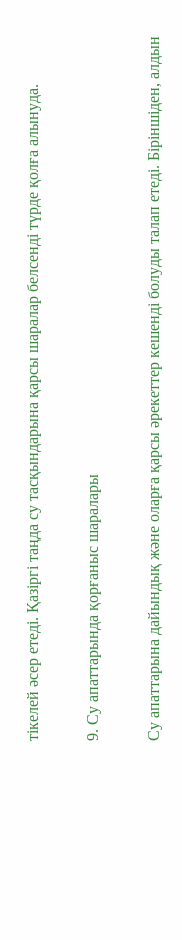тікелей әсер етеді. Қазіргі таңда су тасқындарына қарсы шаралар белсенді түрде қолға алынуда.

9. Су апаттарында қорғаныс шаралары

Су апаттарына дайындық және оларға қарсы әрекеттер кешенді болуды талап етеді. Біріншіден, алдын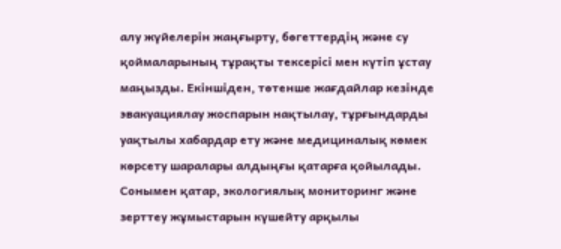алу жүйелерін жаңғырту, бөгеттердің және су қоймаларының тұрақты тексерісі мен күтіп ұстау маңызды. Екіншіден, төтенше жағдайлар кезінде эвакуациялау жоспарын нақтылау, тұрғындарды уақтылы хабардар ету және медициналық көмек көрсету шаралары алдыңғы қатарға қойылады. Сонымен қатар, экологиялық мониторинг және зерттеу жұмыстарын күшейту арқылы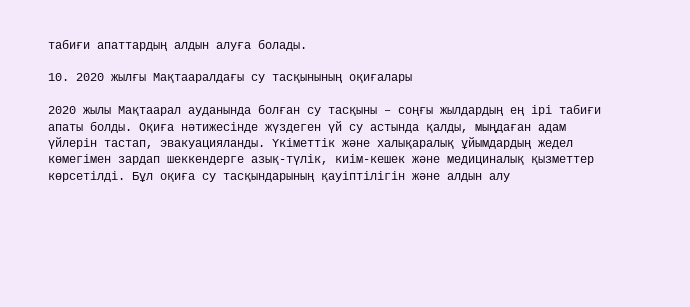табиғи апаттардың алдын алуға болады.

10. 2020 жылғы Мақтааралдағы су тасқынының оқиғалары

2020 жылы Мақтаарал ауданында болған су тасқыны – соңғы жылдардың ең ірі табиғи апаты болды. Оқиға нәтижесінде жүздеген үй су астында қалды, мыңдаған адам үйлерін тастап, эвакуацияланды. Үкіметтік және халықаралық ұйымдардың жедел көмегімен зардап шеккендерге азық-түлік, киім-кешек және медициналық қызметтер көрсетілді. Бұл оқиға су тасқындарының қауіптілігін және алдын алу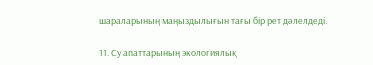шараларының маңыздылығын тағы бір рет дәлелдеді.

11. Су апаттарының экологиялық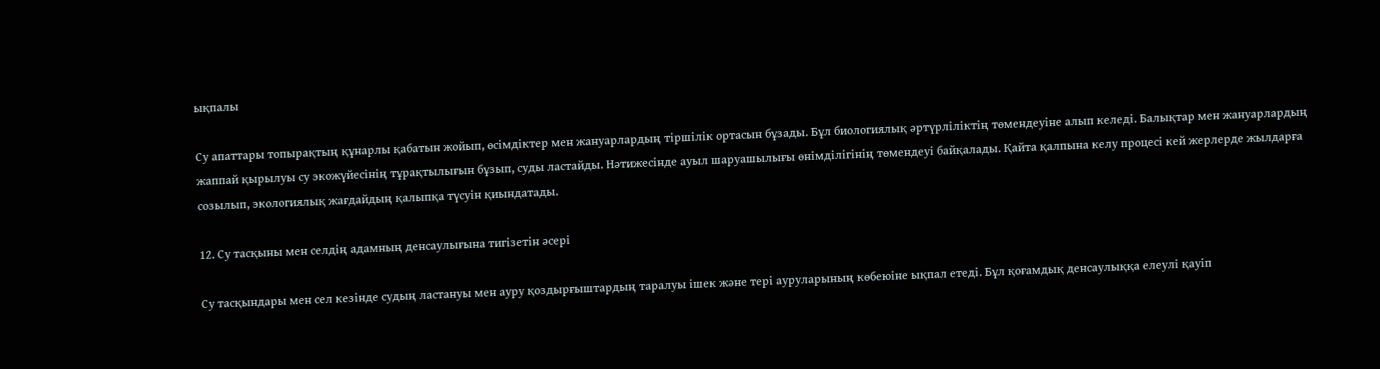ықпалы

Су апаттары топырақтың құнарлы қабатын жойып, өсімдіктер мен жануарлардың тіршілік ортасын бұзады. Бұл биологиялық әртүрліліктің төмендеуіне алып келеді. Балықтар мен жануарлардың жаппай қырылуы су экожүйесінің тұрақтылығын бұзып, суды ластайды. Нәтижесінде ауыл шаруашылығы өнімділігінің төмендеуі байқалады. Қайта қалпына келу процесі кей жерлерде жылдарға созылып, экологиялық жағдайдың қалыпқа түсуін қиындатады.

12. Су тасқыны мен селдің адамның денсаулығына тигізетін әсері

Су тасқындары мен сел кезінде судың ластануы мен ауру қоздырғыштардың таралуы ішек және тері ауруларының көбеюіне ықпал етеді. Бұл қоғамдық денсаулыққа елеулі қауіп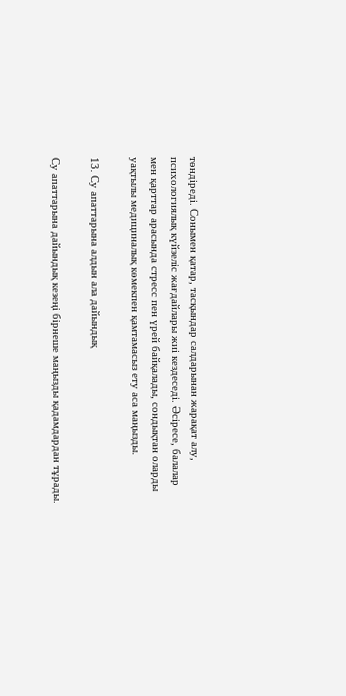төндіреді. Сонымен қатар, тасқындар салдарынан жарақат алу, психологиялық күйзеліс жағдайлары жиі кездеседі. Әсіресе, балалар мен қарттар арасында стресс пен үрей байқалады, сондықтан оларды уақтылы медициналық көмекпен қамтамасыз ету аса маңызды.

13. Су апаттарына алдын ала дайындық

Су апаттарына дайындық кезеңі бірнеше маңызды қадамдардан тұрады.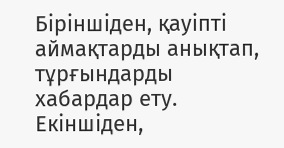Біріншіден, қауіпті аймақтарды анықтап, тұрғындарды хабардар ету. Екіншіден,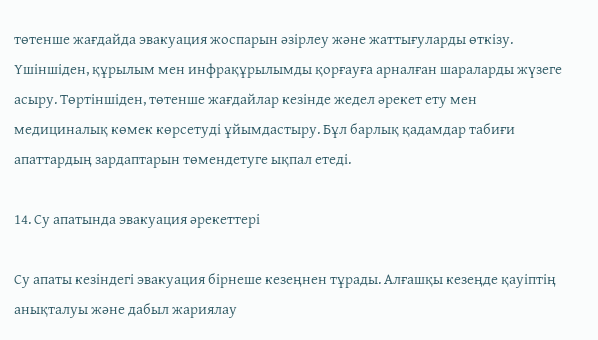төтенше жағдайда эвакуация жоспарын әзірлеу және жаттығуларды өткізу. Үшіншіден, құрылым мен инфрақұрылымды қорғауға арналған шараларды жүзеге асыру. Төртіншіден, төтенше жағдайлар кезінде жедел әрекет ету мен медициналық көмек көрсетуді ұйымдастыру. Бұл барлық қадамдар табиғи апаттардың зардаптарын төмендетуге ықпал етеді.

14. Су апатында эвакуация әрекеттері

Су апаты кезіндегі эвакуация бірнеше кезеңнен тұрады. Алғашқы кезеңде қауіптің анықталуы және дабыл жариялау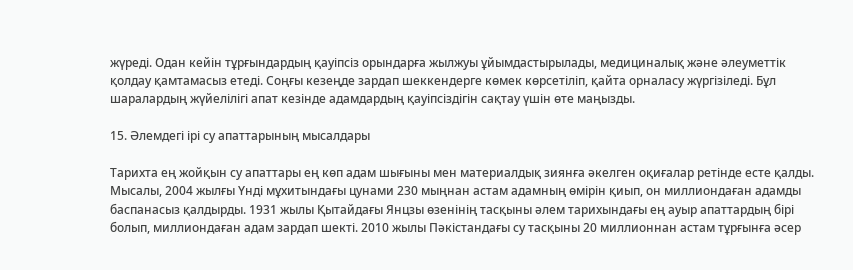жүреді. Одан кейін тұрғындардың қауіпсіз орындарға жылжуы ұйымдастырылады, медициналық және әлеуметтік қолдау қамтамасыз етеді. Соңғы кезеңде зардап шеккендерге көмек көрсетіліп, қайта орналасу жүргізіледі. Бұл шаралардың жүйелілігі апат кезінде адамдардың қауіпсіздігін сақтау үшін өте маңызды.

15. Әлемдегі ірі су апаттарының мысалдары

Тарихта ең жойқын су апаттары ең көп адам шығыны мен материалдық зиянға әкелген оқиғалар ретінде есте қалды. Мысалы, 2004 жылғы Үнді мұхитындағы цунами 230 мыңнан астам адамның өмірін қиып, он миллиондаған адамды баспанасыз қалдырды. 1931 жылы Қытайдағы Янцзы өзенінің тасқыны әлем тарихындағы ең ауыр апаттардың бірі болып, миллиондаған адам зардап шекті. 2010 жылы Пәкістандағы су тасқыны 20 миллионнан астам тұрғынға әсер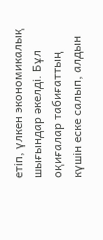етіп, үлкен экономикалық шығындар әкелді. Бұл оқиғалар табиғаттың күшін еске салып, алдын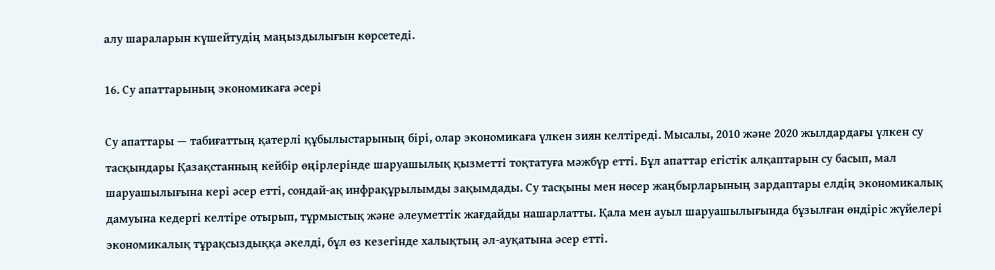алу шараларын күшейтудің маңыздылығын көрсетеді.

16. Су апаттарының экономикаға әсері

Су апаттары — табиғаттың қатерлі құбылыстарының бірі, олар экономикаға үлкен зиян келтіреді. Мысалы, 2010 және 2020 жылдардағы үлкен су тасқындары Қазақстанның кейбір өңірлерінде шаруашылық қызметті тоқтатуға мәжбүр етті. Бұл апаттар егістік алқаптарын су басып, мал шаруашылығына кері әсер етті, сондай-ақ инфрақұрылымды зақымдады. Су тасқыны мен нөсер жаңбырларының зардаптары елдің экономикалық дамуына кедергі келтіре отырып, тұрмыстық және әлеуметтік жағдайды нашарлатты. Қала мен ауыл шаруашылығында бұзылған өндіріс жүйелері экономикалық тұрақсыздыққа әкелді, бұл өз кезегінде халықтың әл-ауқатына әсер етті.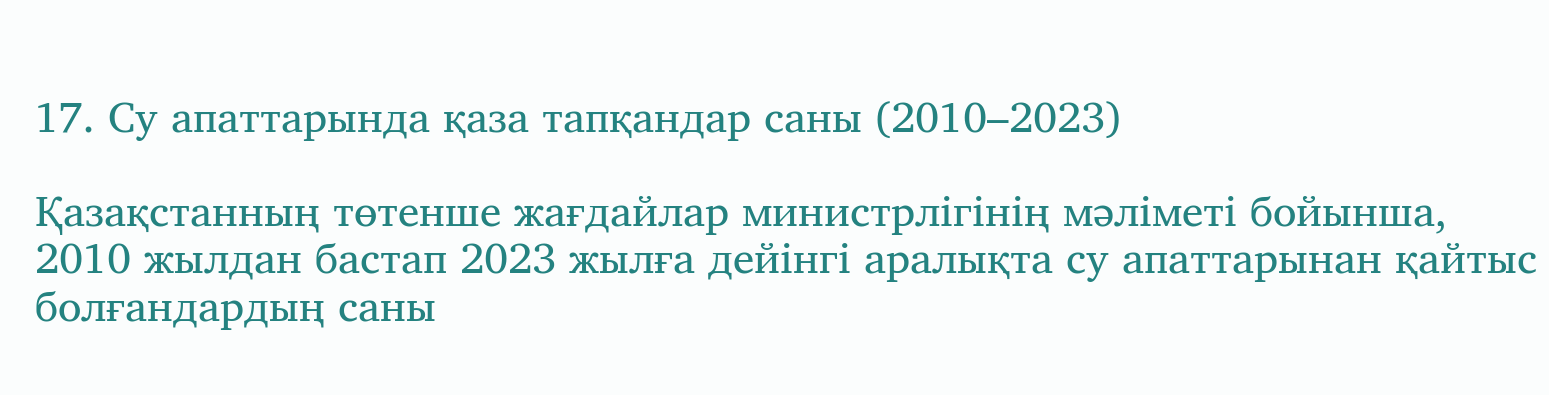17. Су апаттарында қаза тапқандар саны (2010–2023)

Қазақстанның төтенше жағдайлар министрлігінің мәліметі бойынша, 2010 жылдан бастап 2023 жылға дейінгі аралықта су апаттарынан қайтыс болғандардың саны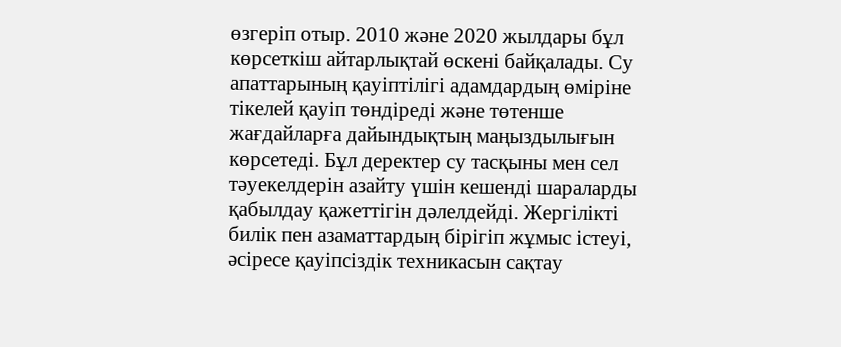өзгеріп отыр. 2010 және 2020 жылдары бұл көрсеткіш айтарлықтай өскені байқалады. Су апаттарының қауіптілігі адамдардың өміріне тікелей қауіп төндіреді және төтенше жағдайларға дайындықтың маңыздылығын көрсетеді. Бұл деректер су тасқыны мен сел тәуекелдерін азайту үшін кешенді шараларды қабылдау қажеттігін дәлелдейді. Жергілікті билік пен азаматтардың бірігіп жұмыс істеуі, әсіресе қауіпсіздік техникасын сақтау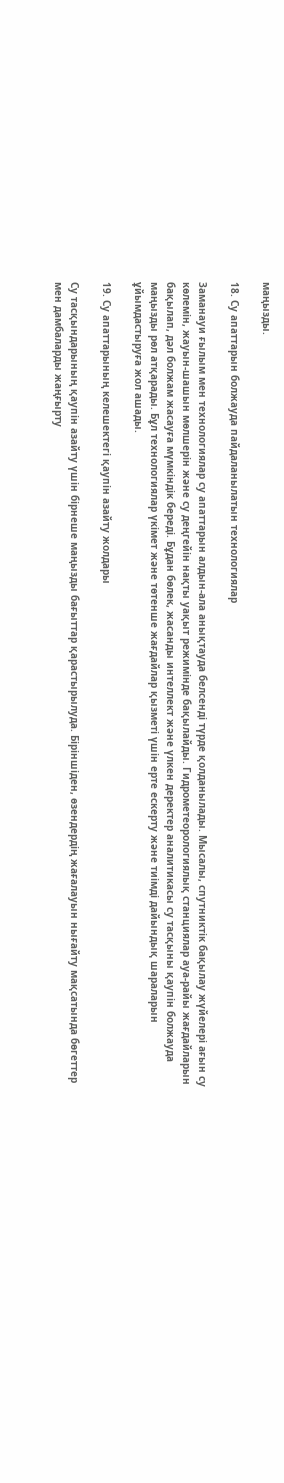маңызды.

18. Су апаттарын болжауда пайдаланылатын технологиялар

Заманауи ғылым мен технологиялар су апаттарын алдын-ала анықтауда белсенді түрде қолданылады. Мысалы, спутниктік бақылау жүйелері ағын су көлемін, жауын-шашын мөлшерін және су деңгейін нақты уақыт режимінде бақылайды. Гидрометеорологиялық станциялар ауа-райы жағдайларын бақылап, дәл болжам жасауға мүмкіндік береді. Бұдан бөлек, жасанды интеллект және үлкен деректер аналитикасы су тасқыны қаупін болжауда маңызды рөл атқарады. Бұл технологиялар үкімет және төтенше жағдайлар қызметі үшін ерте ескерту және тиімді дайындық шараларын ұйымдастыруға жол ашады.

19. Су апаттарының келешектегі қаупін азайту жолдары

Су тасқындарының қаупін азайту үшін бірнеше маңызды бағыттар қарастырылуда. Біріншіден, өзендердің жағалауын нығайту мақсатында бөгеттер мен дамбаларды жаңғырту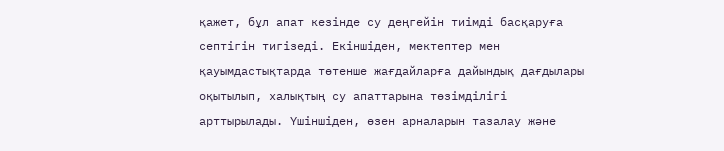қажет, бұл апат кезінде су деңгейін тиімді басқаруға септігін тигізеді. Екіншіден, мектептер мен қауымдастықтарда төтенше жағдайларға дайындық дағдылары оқытылып, халықтың су апаттарына төзімділігі арттырылады. Үшіншіден, өзен арналарын тазалау және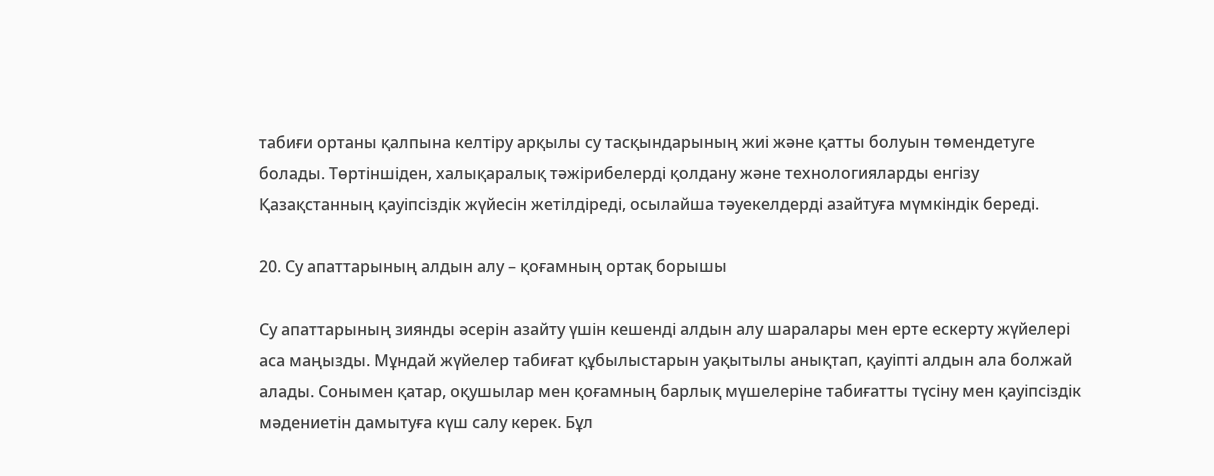табиғи ортаны қалпына келтіру арқылы су тасқындарының жиі және қатты болуын төмендетуге болады. Төртіншіден, халықаралық тәжірибелерді қолдану және технологияларды енгізу Қазақстанның қауіпсіздік жүйесін жетілдіреді, осылайша тәуекелдерді азайтуға мүмкіндік береді.

20. Су апаттарының алдын алу – қоғамның ортақ борышы

Су апаттарының зиянды әсерін азайту үшін кешенді алдын алу шаралары мен ерте ескерту жүйелері аса маңызды. Мұндай жүйелер табиғат құбылыстарын уақытылы анықтап, қауіпті алдын ала болжай алады. Сонымен қатар, оқушылар мен қоғамның барлық мүшелеріне табиғатты түсіну мен қауіпсіздік мәдениетін дамытуға күш салу керек. Бұл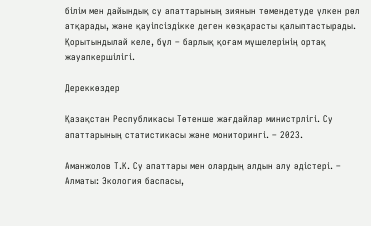білім мен дайындық су апаттарының зиянын төмендетуде үлкен рөл атқарады, және қауіпсіздікке деген көзқарасты қалыптастырады. Қорытындылай келе, бұл – барлық қоғам мүшелерінің ортақ жауапкершілігі.

Дереккөздер

Қазақстан Республикасы Төтенше жағдайлар министрлігі. Су апаттарының статистикасы және мониторингі. – 2023.

Аманжолов Т.К. Су апаттары мен олардың алдын алу әдістері. – Алматы: Экология баспасы,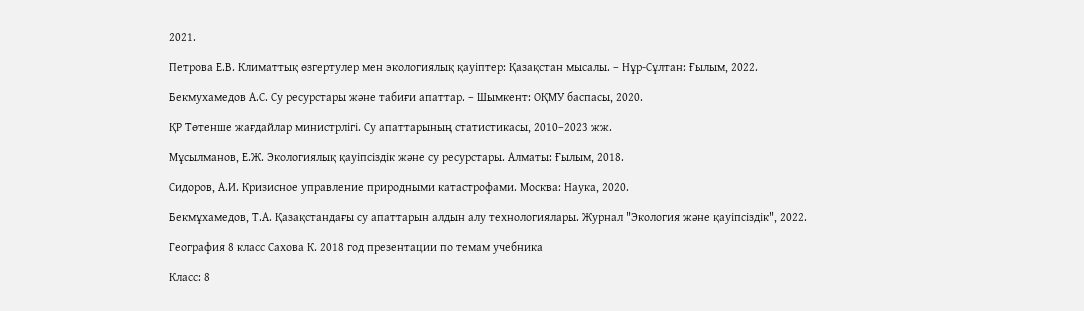2021.

Петрова Е.В. Климаттық өзгертулер мен экологиялық қауіптер: Қазақстан мысалы. – Нұр-Сұлтан: Ғылым, 2022.

Бекмухамедов А.С. Су ресурстары және табиғи апаттар. – Шымкент: ОҚМУ баспасы, 2020.

ҚР Төтенше жағдайлар министрлігі. Су апаттарының статистикасы, 2010–2023 жж.

Мұсылманов, Е.Ж. Экологиялық қауіпсіздік және су ресурстары. Алматы: Ғылым, 2018.

Сидоров, А.И. Кризисное управление природными катастрофами. Москва: Наука, 2020.

Бекмұхамедов, Т.А. Қазақстандағы су апаттарын алдын алу технологиялары. Журнал "Экология және қауіпсіздік", 2022.

География 8 класс Сахова К. 2018 год презентации по темам учебника

Класс: 8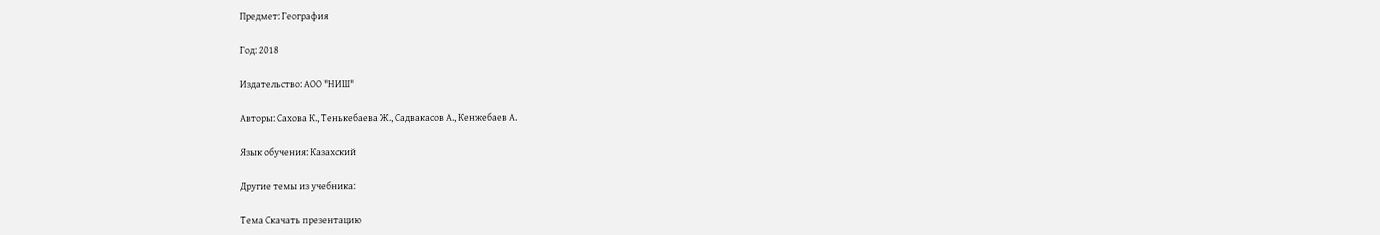Предмет: География

Год: 2018

Издательство: АОО "НИШ"

Авторы: Сахова К., Тенькебаева Ж., Садвакасов А., Кенжебаев А.

Язык обучения: Казахский

Другие темы из учебника:

Тема Скачать презентацию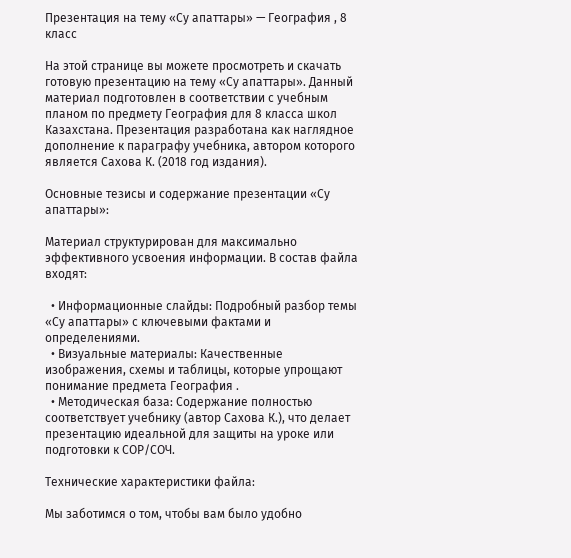Презентация на тему «Су апаттары» — География , 8 класс

На этой странице вы можете просмотреть и скачать готовую презентацию на тему «Су апаттары». Данный материал подготовлен в соответствии с учебным планом по предмету География для 8 класса школ Казахстана. Презентация разработана как наглядное дополнение к параграфу учебника, автором которого является Сахова К. (2018 год издания).

Основные тезисы и содержание презентации «Су апаттары»:

Материал структурирован для максимально эффективного усвоения информации. В состав файла входят:

  • Информационные слайды: Подробный разбор темы «Су апаттары» с ключевыми фактами и определениями.
  • Визуальные материалы: Качественные изображения, схемы и таблицы, которые упрощают понимание предмета География .
  • Методическая база: Содержание полностью соответствует учебнику (автор Сахова К.), что делает презентацию идеальной для защиты на уроке или подготовки к СОР/СОЧ.

Технические характеристики файла:

Мы заботимся о том, чтобы вам было удобно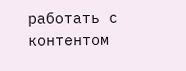работать с контентом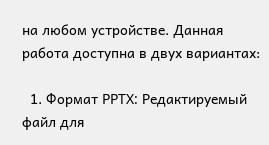на любом устройстве. Данная работа доступна в двух вариантах:

  1. Формат PPTX: Редактируемый файл для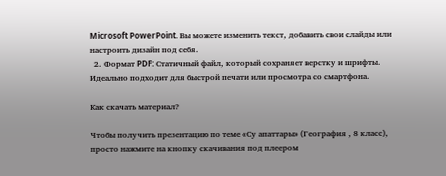Microsoft PowerPoint. Вы можете изменить текст, добавить свои слайды или настроить дизайн под себя.
  2. Формат PDF: Статичный файл, который сохраняет верстку и шрифты. Идеально подходит для быстрой печати или просмотра со смартфона.

Как скачать материал?

Чтобы получить презентацию по теме «Су апаттары» (География , 8 класс), просто нажмите на кнопку скачивания под плеером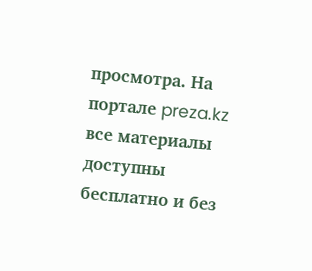просмотра. На портале preza.kz все материалы доступны бесплатно и без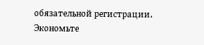обязательной регистрации. Экономьте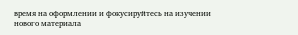время на оформлении и фокусируйтесь на изучении нового материала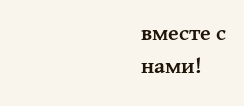вместе с нами!